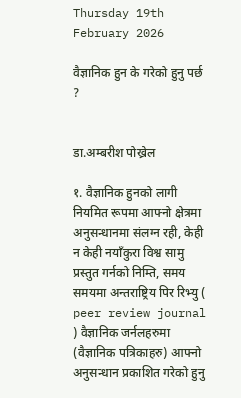Thursday 19th February 2026

वैज्ञानिक हुन के गरेको हुनु पर्छ ?


डा.अम्बरीश पोख्रेल

१. वैज्ञानिक हुनको लागी नियमित रूपमा आफ्नो क्षेत्रमा अनुसन्धानमा संलग्न रही, केही न केही नयाँकुरा विश्व सामु प्रस्तुत गर्नको निम्ति, समय समयमा अन्तराष्ट्रिय पिर रिभ्यु ( peer review journal ) वैज्ञानिक जर्नलहरुमा (वैज्ञानिक पत्रिकाहरु) आफ्नो अनुसन्धान प्रकाशित गरेको हुनु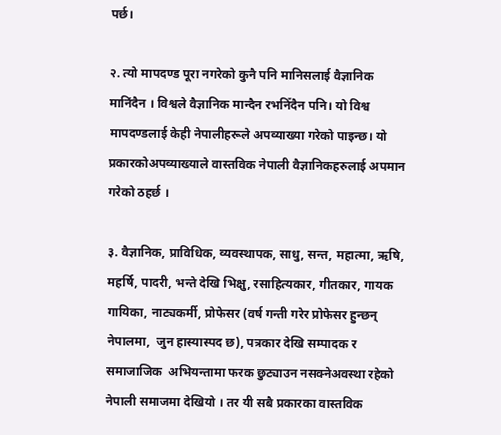पर्छ।

२. त्यो मापदण्ड पूरा नगरेको कुनै पनि मानिसलाई वैज्ञानिक मानिंदैन । विश्वले वैज्ञानिक मान्दैन रभनिँदैन पनि। यो विश्व मापदण्डलाई केही नेपालीहरूले अपव्याख्या गरेको पाइन्छ। यो प्रकारकोअपव्याख्याले वास्तविक नेपाली वैज्ञानिकहरुलाई अपमान गरेको ठहर्छ ।

३. वैज्ञानिक, प्राविधिक, व्यवस्थापक, साधु, सन्त, महात्मा, ऋषि, महर्षि, पादरी, भन्ते देखि भिक्षु, रसाहित्यकार, गीतकार, गायक गायिका, नाट्यकर्मी, प्रोफेसर (वर्ष गन्ती गरेर प्रोफेसर हुन्छन् नेपालमा,  जुन हास्यास्पद छ), पत्रकार देखि सम्पादक र समाजाजिक  अभियन्तामा फरक छुट्याउन नसक्नेअवस्था रहेको नेपाली समाजमा देखियो । तर यी सबै प्रकारका वास्तविक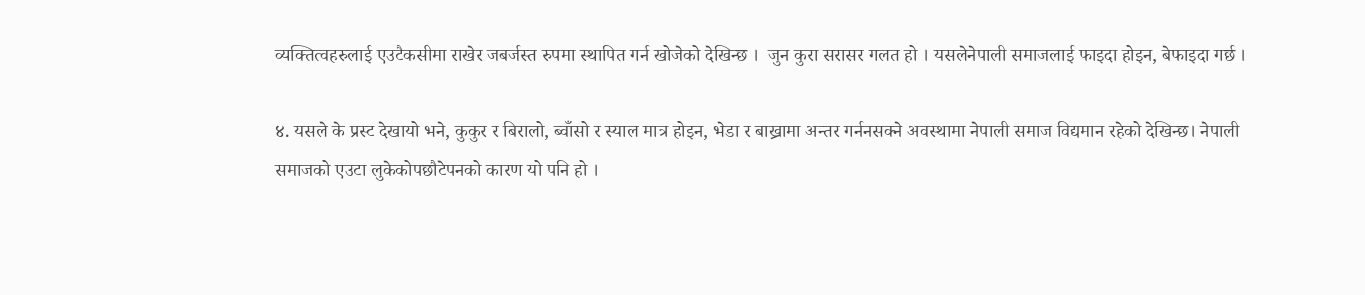व्यक्तित्वहरुलाई एउटैकसीमा राखेर जबर्जस्त रुपमा स्थापित गर्न खोजेको देखिन्छ ।  जुन कुरा सरासर गलत हो । यसलेनेपाली समाजलाई फाइदा होइन, बेफाइदा गर्छ ।

४. यसले के प्रस्ट देखायो भने, कुकुर र बिरालो, ब्वाँसो र स्याल मात्र होइन, भेडा र बाख्रामा अन्तर गर्ननसक्ने अवस्थामा नेपाली समाज विद्यमान रहेको देखिन्छ। नेपाली समाजको एउटा लुकेकोपछौटेपनको कारण यो पनि हो ।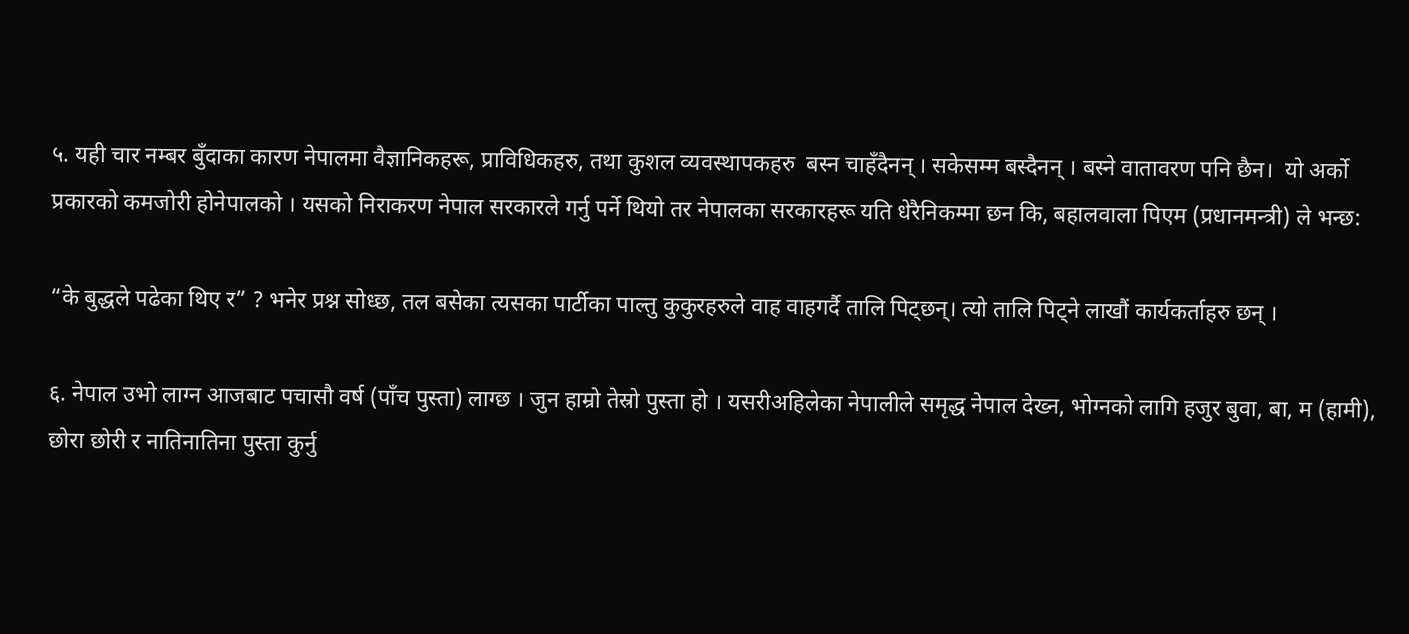५. यही चार नम्बर बुँदाका कारण नेपालमा वैज्ञानिकहरू, प्राविधिकहरु, तथा कुशल व्यवस्थापकहरु  बस्न चाहँदैनन् । सकेसम्म बस्दैनन् । बस्ने वातावरण पनि छैन।  यो अर्को प्रकारको कमजोरी होनेपालको । यसको निराकरण नेपाल सरकारले गर्नु पर्ने थियो तर नेपालका सरकारहरू यति धेरैनिकम्मा छन कि, बहालवाला पिएम (प्रधानमन्त्री) ले भन्छ:

“के बुद्धले पढेका थिए र” ? भनेर प्रश्न सोध्छ, तल बसेका त्यसका पार्टीका पाल्तु कुकुरहरुले वाह वाहगर्दै तालि पिट्छन्। त्यो तालि पिट्ने लाखौं कार्यकर्ताहरु छन् ।

६. नेपाल उभो लाग्न आजबाट पचासौ वर्ष (पाँच पुस्ता) लाग्छ । जुन हाम्रो तेस्रो पुस्ता हो । यसरीअहिलेका नेपालीले समृद्ध नेपाल देख्न, भोग्नको लागि हजुर बुवा, बा, म (हामी), छोरा छोरी र नातिनातिना पुस्ता कुर्नु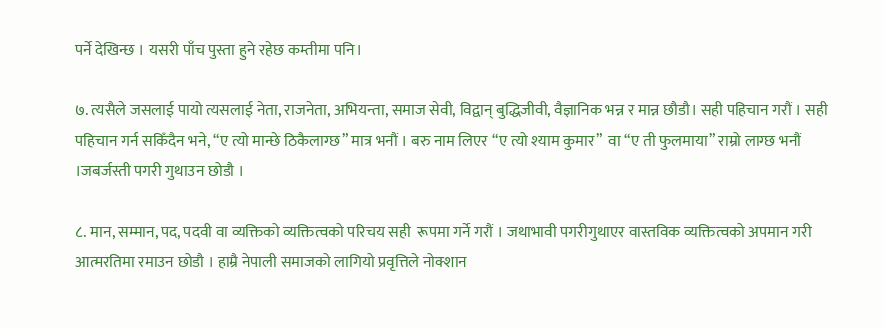पर्ने देखिन्छ । यसरी पाँच पुस्ता हुने रहेछ कम्तीमा पनि।

७. त्यसैले जसलाई पायो त्यसलाई नेता, राजनेता, अभियन्ता, समाज सेवी, विद्वान् बुद्धिजीवी, वैज्ञानिक भन्न र मान्न छौडौ। सही पहिचान गरौं । सही पहिचान गर्न सकिँदैन भने, “ए त्यो मान्छे ठिकैलाग्छ” मात्र भनौं । बरु नाम लिएर “ए त्यो श्याम कुमार”  वा “ए ती फुलमाया” राम्रो लाग्छ भनौं ।जबर्जस्ती पगरी गुथाउन छोडौ ।

८. मान, सम्मान, पद, पदवी वा व्यक्तिको व्यक्तित्वको परिचय सही  रूपमा गर्ने गरौं । जथाभावी पगरीगुथाएर वास्तविक व्यक्तित्वको अपमान गरी आत्मरतिमा रमाउन छोडौ । हाम्रै नेपाली समाजको लागियो प्रवृत्तिले नोक्शान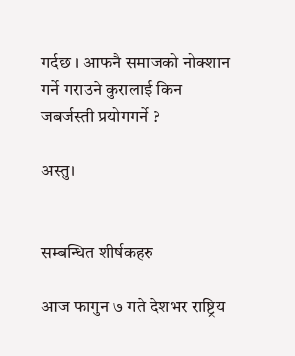गर्दछ । आफनै समाजको नोक्शान गर्ने गराउने कुरालाई किन जबर्जस्ती प्रयोगगर्ने ?

अस्तु।


सम्बन्धित शीर्षकहरु

आज फागुन ७ गते देशभर राष्ट्रिय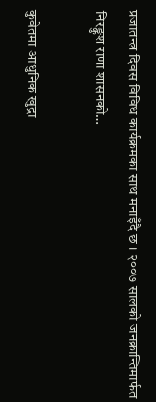प्रजातन्त्र दिवस विविध कार्यक्रमका साथ मनाइँदै छ । २००७ सालको जनक्रान्तिमार्फत निरङ्कुश राणा शासनको…

कुवेतमा आधुनिक खुद्रा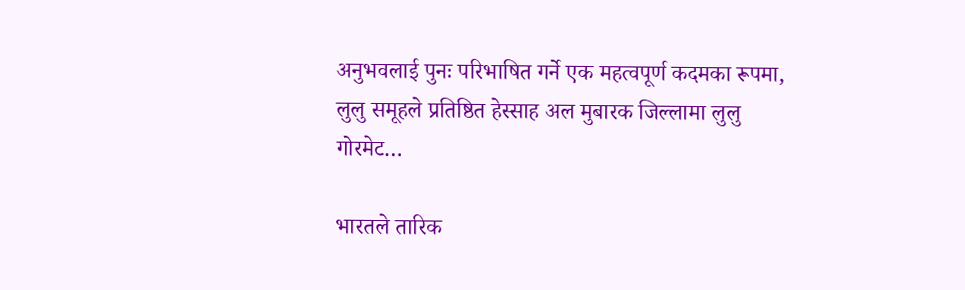अनुभवलाई पुनः परिभाषित गर्ने एक महत्वपूर्ण कदमका रूपमा, लुलु समूहले प्रतिष्ठित हेस्साह अल मुबारक जिल्लामा लुलु गोरमेट…

भारतले तारिक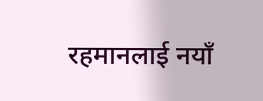रहमानलाई नयाँ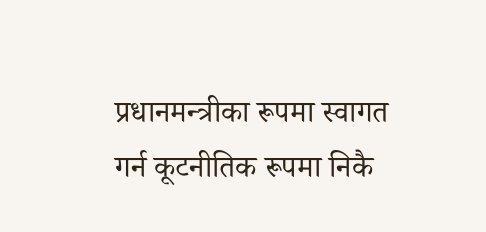प्रधानमन्त्रीका रूपमा स्वागत गर्न कूटनीतिक रूपमा निकै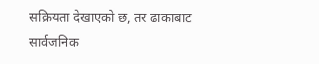सक्रियता देखाएको छ, तर ढाकाबाट सार्वजनिक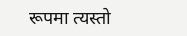रूपमा त्यस्तो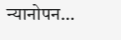न्यानोपन…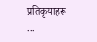प्रतिकृयाहरू
...